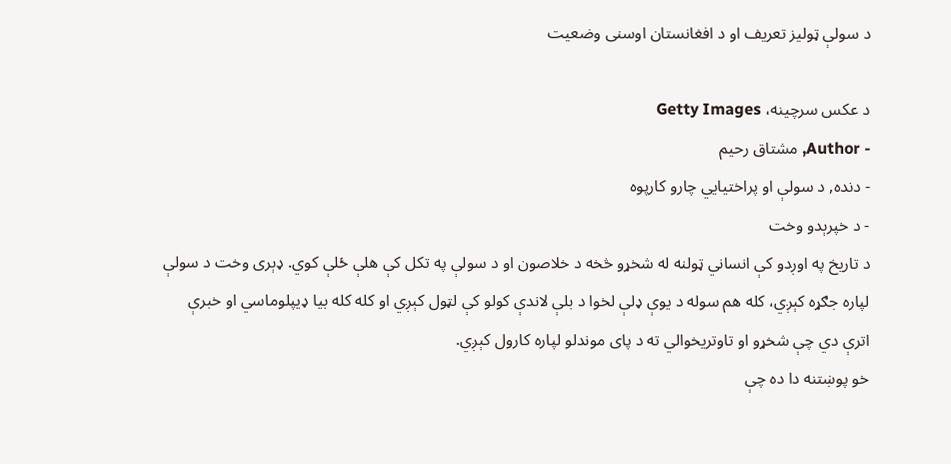د سولې ټولیز تعریف او د افغانستان اوسنی وضعیت

د عکس سرچینه، Getty Images
- Author, مشتاق رحیم
- دنده, د سولې او پراختیايي چارو کارپوه
- د خپرېدو وخت
د تاریخ په اوږدو کې انساني ټولنه له شخړو څخه د خلاصون او د سولې په تکل کې هلې ځلې کوي. ډېری وخت د سولې لپاره جګړه کېږي، کله هم سوله د یوې ډلې لخوا د بلې لاندې کولو کې لټول کېږي او کله کله بیا ډيپلوماسي او خبرې اترې دي چې شخړو او تاوتریخوالي ته د پای موندلو لپاره کارول کېږي.
خو پوښتنه دا ده چې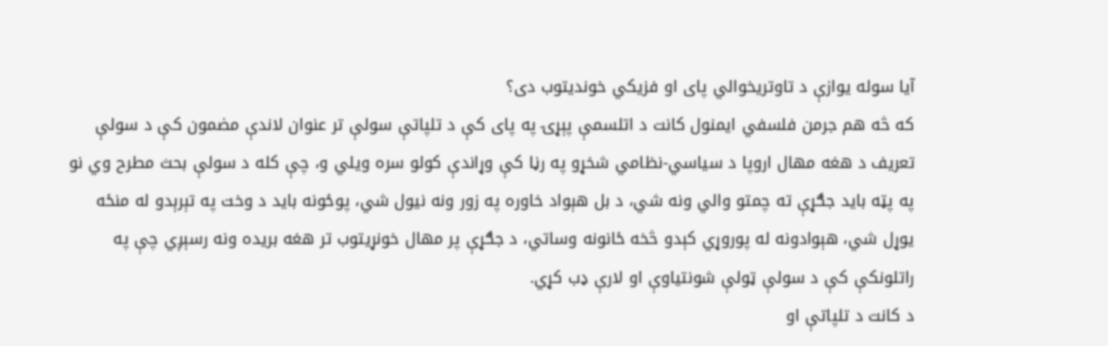آیا سوله یوازې د تاوتریخوالي پای او فزیکي خوندیتوب دی؟
که څه هم جرمن فلسفي ایمنول کانت د اتلسمې پېړۍ په پای کې د تلپاتې سولې تر عنوان لاندې مضمون کې د سولې تعریف د هغه مهال اروپا د سیاسي-نظامي شخړو په رڼا کې وړاندې کولو سره ویلي و، چې کله د سولې بحث مطرح وي نو په پټه باید جګړې ته چمتو والي ونه شي، د بل هېواد خاوره په زور ونه نیول شي، پوځونه باید د وخت په تېرېدو له منځه یوړل شي، هېوادونه له پوروړي کېدو څخه ځانونه وساتي، د جګړې پر مهال خونړیتوب تر هغه بریده ونه رسېږي چې په راتلونکې کې د سولې ټولې شونتیاوې او لارې ډب کړي.
د کانت د تلپاتې او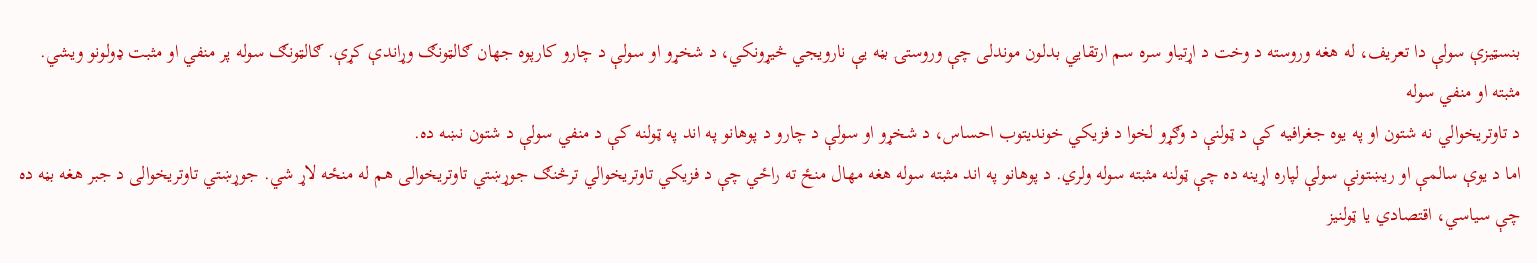بنسټیزې سولې دا تعریف، له هغه وروسته د وخت د اړتیاو سره سم ارتقايي بدلون موندلی چې وروستۍ بڼه یې نارویجي څیړونکي، د شخړو او سولې د چارو کارپوه جهان ګالټونګ وړاندې کړې. ګالټونګ سوله پر منفي او مثبت ډولونو ویشي.
مثبته او منفي سوله
د تاوتریخوالي نه شتون او په یوه جغرافیه کې د ټولنې د وګړو لخوا د فزیکي خوندیتوب احساس، د شخړو او سولې د چارو د پوهانو په اند په ټولنه کې د منفي سولې د شتون نښه ده.
اما د یوې سالمې او ریښتونې سولې لپاره اړینه ده چې ټولنه مثبته سوله ولري. د پوهانو په اند مثبته سوله هغه مهال منځ ته راځي چې د فزیکي تاوتریخوالي ترڅنګ جوړښتي تاوتریخوالی هم له منځه لاړ شي. جوړښتي تاوتریخوالی د جبر هغه بڼه ده چې سیاسي، اقتصادي یا ټولنیز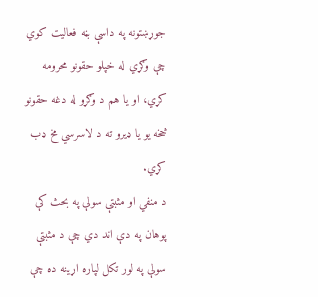جوړښتونه په داسې بڼه فعالیت کوي چې وګړي له خپلو حقونو محرومه کړي، او یا هم د وګړو له دغه حقونو څخه یو یا ډیرو ته د لاسرسي مخ ډب کړي.
د منفي او مثبتې سولې په بحث کې پوهان په دې اند دي چې د مثبتې سولې په لور تکل لپاره اړینه ده چې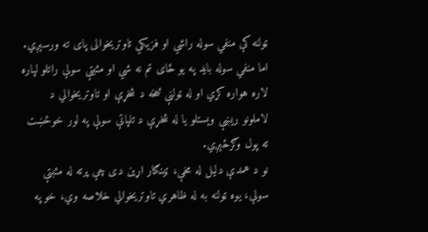ټولنه کې منفي سوله راشي او فزیکي تاوتریخوالی پای ته ورسېږي. اما منفي سوله باید په یو ځای تم نه شي او مثبتې سولې راتلو لپاره لاره هواره کړي او له ټولنې څخه د شخړې او تاوتریخوالي د لاملونو ریښې ویستلو یا له شخړې د تلپاتې سولې په لور خوځښت ته پول وګرځېږي.
نو د همدې دلیل له مخې، ټینګار اړین دی چې پرته له مثبتې سولې، یوه ټولنه به له ظاهري تاوتریخوالي خلاصه وي، خو په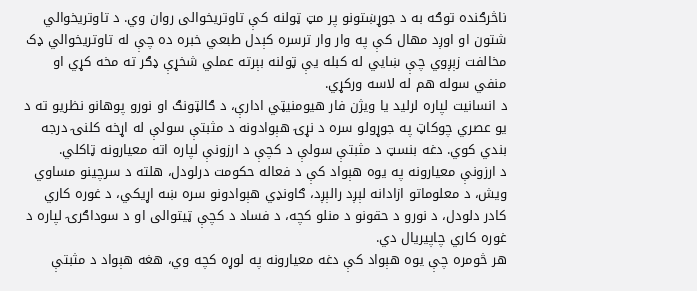ناڅرګنده توګه به د جوړښتونو پر مټ ټولنه کې تاوتریخوالی روان وي. د تاوتریخوالي شتون او اوږد مهال کې په وار وار ترسره کېدل طبعي خبره ده چې له تاوتریخوالي ډک مخالفت زېږوي چې ښايي له کبله یې ټولنه بېرته عملي شخړې ډګر ته مخه کړي او منفي سوله هم له لاسه ورکړي.
د انسانیت لپاره لرلید یا ویژن فار هیومنیټي ادارې، د ګالټونګ او نورو پوهانو نظریو ته د یو عصري چوکاټ په جوړولو سره د نړۍ هېوادونه د مثبتې سولې له اړخه کلنۍ درجه بندي کوي. دغه بنسټ د مثبتې سولې د کچې د ارزونې لپاره اته معیارونه ټاکلي.
د ارزونې معیارونه په یوه هېواد کې د فعاله حکومت درلودل، هلته د سرچینو مساوي ویش، د معلوماتو ازادانه لېږد رالېږد، ګاونډي هېوادونو سره ښه اړیکي، د غوره کاري کادر دلودل، د نورو د حقونو د منلو کچه، د فساد د کچې ټیتوالی او د سوداګرۍ لپاره د غوره کاري چاپیریال دي.
هر څومره چې یوه هېواد کې دغه معیارونه په لوړه کچه وي، هغه هېواد د مثبتې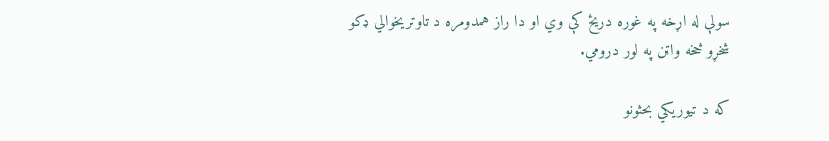سولې له اړخه په غوره دریځ کې وي او دا راز همدومره د تاوتریخوالي ډکو شخړو څخه واټن په لور درومي.

که د تیوریکي بحثونو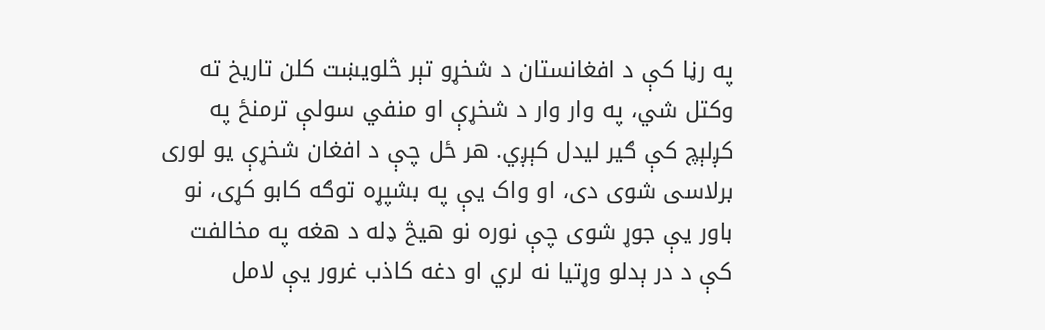په رڼا کې د افغانستان د شخړو تېر څلویښت کلن تاریخ ته وکتل شي، په وار وار د شخړې او منفي سولې ترمنځ په کږلېچ کې ګیر لیدل کېږي. هر ځل چې د افغان شخړې یو لوری برلاسی شوی دی، او واک یې په بشپړه توګه کابو کړی، نو باور یې جوړ شوی چې نوره نو هیڅ ډله د هغه په مخالفت کې د در ېدلو وړتیا نه لري او دغه کاذب غرور یې لامل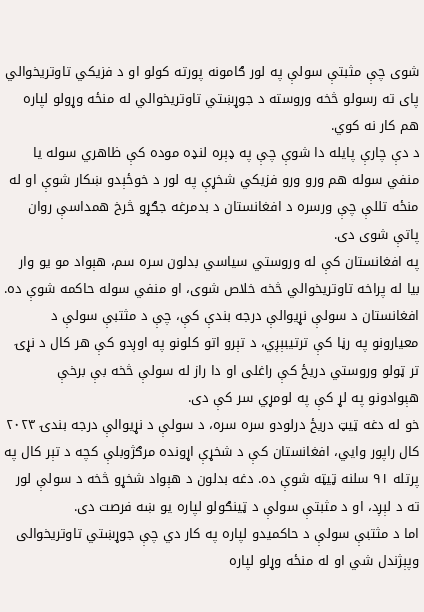شوی چې مثبتې سولې په لور ګامونه پورته کولو او د فزیکي تاوتریخوالي پای ته رسولو څخه وروسته د جوړښتي تاوتریخوالي له منځه وړولو لپاره هم کار نه کوي.
د دې چارې پایله دا شوې چې په ډېره لنډه موده کې ظاهري سوله یا منفي سوله هم ورو ورو فزیکي شخړې په لور د خوځېدو ښکار شوې او له منځه تللې چې ورسره د افغانستان د بدمرغه جګړو څرخ همداسې روان پاتې شوی دی.
په افغانستان کې له وروستي سیاسي بدلون سره سم، هېواد مو یو وار بیا له پراخه تاوتریخوالي څخه خلاص شوی، او منفي سوله حاکمه شوې ده. افغانستان د سولې نړیوالې درجه بندې کې، چې د مثتبې سولې د معیارونو په رڼا کې ترتیبېږي، د تېرو اتو کلونو په اوږدو کې هر کال د نړۍ تر ټولو وروستي دریځ کې راغلی او دا راز له سولې څخه بې برخې هېوادونو په لړ کې په لومړي سر کې دی.
خو له دغه ټیټ دریځ درلودو سره سره، د سولې د نړیوالې درجه بندۍ ۲۰۲۳ کال راپور وايي، افغانستان کې د شخړې اړونده مرګژوبلې کچه د تېر کال په پرتله ۹۱ سلنه ټیټه شوې ده. دغه بدلون د هېواد شخړو څخه د سولې لور ته د لېږد، او د مثبتې سولې د ټینګولو لپاره یو ښه فرصت دی.
اما د مثتبې سولې د حاکمیدو لپاره په کار دي چې جوړښتي تاوتریخوالی وپېژندل شي او له منځه وړلو لپاره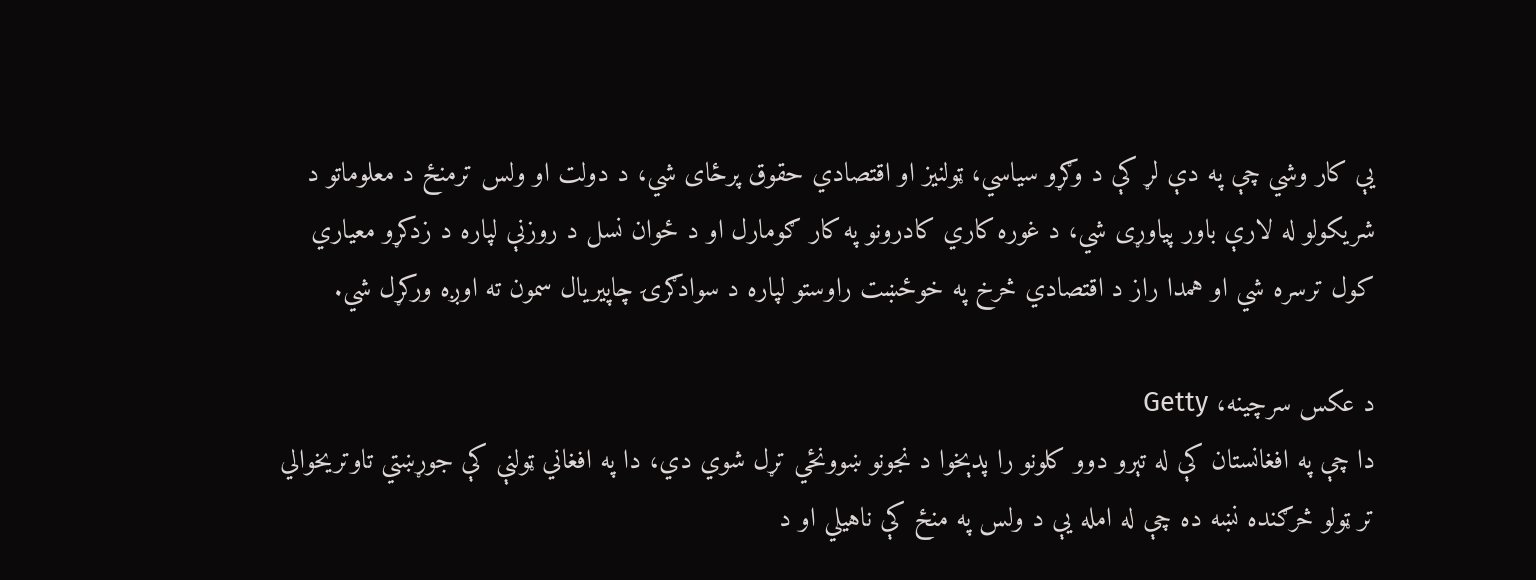یې کار وشي چې په دې لړ کې د وګړو سیاسي، ټولنیز او اقتصادي حقوق پرځای شي، د دولت او ولس ترمنځ د معلوماتو د شریکولو له لارې باور پیاوړی شي، د غوره کاري کادرونو په کار ګومارل او د ځوان نسل د روزنې لپاره د زدکړو معیاري کول ترسره شي او همدا راز د اقتصادي څرخ په خوځښت راوستو لپاره د سوادګرۍ چاپیریال سمون ته اوږه ورکړل شي.

د عکس سرچینه، Getty
دا چې په افغانستان کې له تېرو دوو کلونو را پدېخوا د نجونو ښوونځي تړل شوي دي، دا په افغاني ټولنې کې جوړښتي تاوتریخوالي تر ټولو څرګنده نښه ده چې له امله یې د ولس په منځ کې ناهیلي او د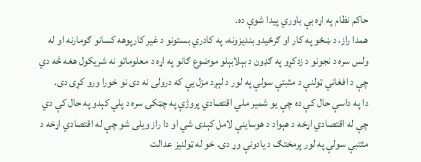حاکم نظام په اړه بې باوري پیدا شوې ده.
همدا راز، د ښځو په کار او ګرځیدو بندیزونه، په کادري بستونو د غیر کارپوهه کسانو ګومارنه او له ولس سره د نجونو د زدکړو په ګډون د بېلابېلو موضوع ګانو په اړه د معلوماتو نه شریکول هغه څه دي چې د افغاني ټولنې د مثبتې سولې په لور د لېږد مزل یې که درولی نه دی نو خورا ورو کړی دی.
دا په داسې حال کې ده چې یو شمیر ملي اقتصادي پروژې په چټکۍ سره د پلي کېدو په حال کې دي چې له اقتصادي اړخه د هېواد د هوساینې لامل کېدی شي او دا راز ویلی شو چې له اقتصادي اړخه د مثتبې سولې په لور پرمختګ د یادونې وړ دی. خو له ټولنیز عدالت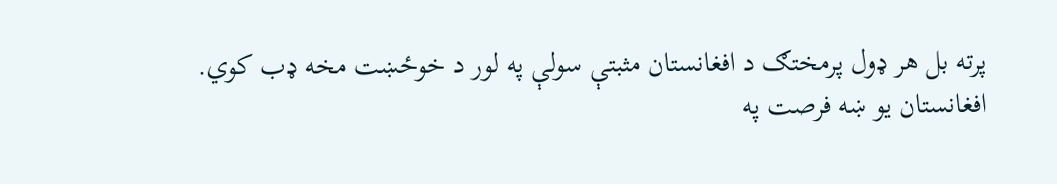پرته بل هر ډول پرمختګ د افغانستان مثبتې سولې په لور د خوځښت مخه ډب کوي.
افغانستان یو ښه فرصت په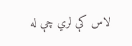لاس کې لري چې له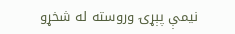نیمې پېړۍ وروسته له شخړو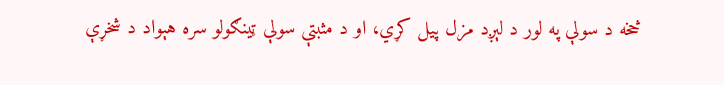څخه د سولې په لور د لېږد مزل پيل کړي، او د مثبتې سولې ټینګولو سره هېواد د شخړې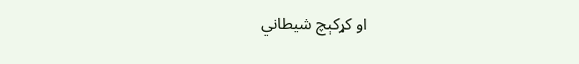او کړکېچ شیطاني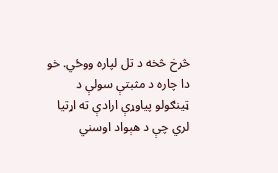څرخ څخه د تل لپاره ووځي. خو دا چاره د مثبتې سولې د ټینګولو پیاوړې ارادې ته اړتیا لري چې د هېواد اوسني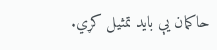حاکمان یې باید تمثیل کړي.